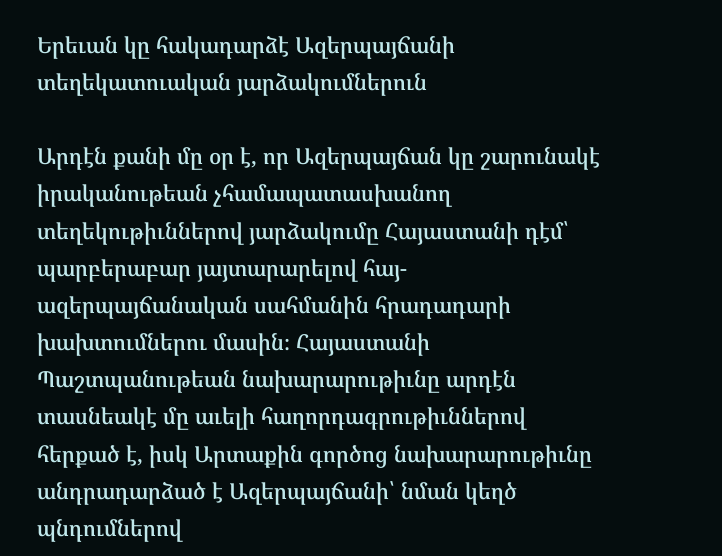Երեւան կը հակադարձէ Ազերպայճանի տեղեկատուական յարձակումներուն

Արդէն քանի մը օր է, որ Ազերպայճան կը շարունակէ իրականութեան չհամապատասխանող տեղեկութիւններով յարձակումը Հայաստանի դէմ՝ պարբերաբար յայտարարելով հայ-ազերպայճանական սահմանին հրադադարի խախտումներու մասին։ Հայաստանի Պաշտպանութեան նախարարութիւնը արդէն տասնեակէ մը աւելի հաղորդագրութիւններով հերքած է, իսկ Արտաքին գործոց նախարարութիւնը անդրադարձած է Ազերպայճանի՝ նման կեղծ պնդումներով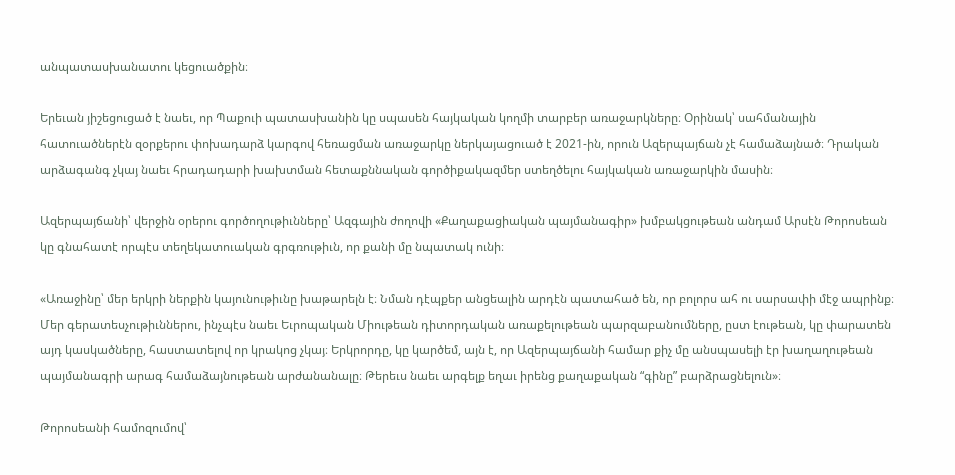անպատասխանատու կեցուածքին։

Երեւան յիշեցուցած է նաեւ, որ Պաքուի պատասխանին կը սպասեն հայկական կողմի տարբեր առաջարկները։ Օրինակ՝ սահմանային հատուածներէն զօրքերու փոխադարձ կարգով հեռացման առաջարկը ներկայացուած է 2021-ին, որուն Ազերպայճան չէ համաձայնած։ Դրական արձագանգ չկայ նաեւ հրադադարի խախտման հետաքննական գործիքակազմեր ստեղծելու հայկական առաջարկին մասին։

Ազերպայճանի՝ վերջին օրերու գործողութիւնները՝ Ազգային ժողովի «Քաղաքացիական պայմանագիր» խմբակցութեան անդամ Արսէն Թորոսեան կը գնահատէ որպէս տեղեկատուական գրգռութիւն, որ քանի մը նպատակ ունի։

«Առաջինը՝ մեր երկրի ներքին կայունութիւնը խաթարելն է։ Նման դէպքեր անցեալին արդէն պատահած են, որ բոլորս ահ ու սարսափի մէջ ապրինք։ Մեր գերատեսչութիւններու, ինչպէս նաեւ Եւրոպական Միութեան դիտորդական առաքելութեան պարզաբանումները, ըստ էութեան, կը փարատեն այդ կասկածները, հաստատելով որ կրակոց չկայ։ Երկրորդը, կը կարծեմ, այն է, որ Ազերպայճանի համար քիչ մը անսպասելի էր խաղաղութեան պայմանագրի արագ համաձայնութեան արժանանալը։ Թերեւս նաեւ արգելք եղաւ իրենց քաղաքական “գինը” բարձրացնելուն»։

Թորոսեանի համոզումով՝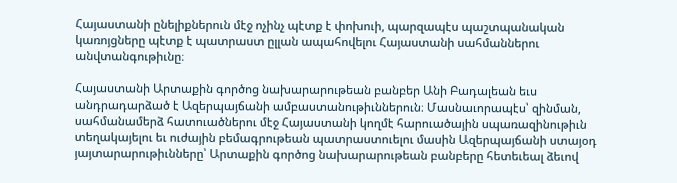Հայաստանի ընելիքներուն մէջ ոչինչ պէտք է փոխուի, պարզապէս պաշտպանական կառոյցները պէտք է պատրաստ ըլլան ապահովելու Հայաստանի սահմաններու անվտանգութիւնը։

Հայաստանի Արտաքին գործոց նախարարութեան բանբեր Անի Բադալեան եւս անդրադարձած է Ազերպայճանի ամբաստանութիւններուն։ Մասնաւորապէս՝ զինման, սահմանամերձ հատուածներու մէջ Հայաստանի կողմէ հարուածային սպառազինութիւն տեղակայելու եւ ուժային բեմագրութեան պատրաստուելու մասին Ազերպայճանի ստայօդ յայտարարութիւնները՝ Արտաքին գործոց նախարարութեան բանբերը հետեւեալ ձեւով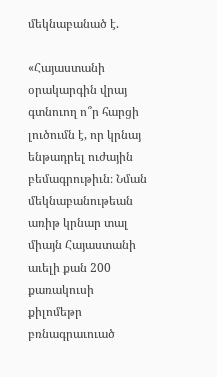մեկնաբանած է.

«Հայաստանի օրակարգին վրայ գտնուող ո՞ր հարցի լուծումն է, որ կրնայ ենթադրել ուժային բեմագրութիւն։ Նման մեկնաբանութեան առիթ կրնար տալ միայն Հայաստանի աւելի քան 200 քառակուսի քիլոմեթր բռնագրաւուած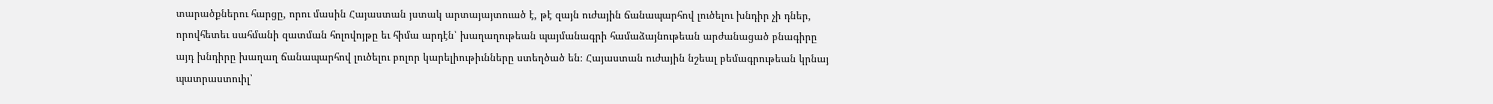տարածքներու հարցը, որու մասին Հայաստան յստակ արտայայտուած է, թէ զայն ուժային ճանապարհով լուծելու խնդիր չի դներ, որովհետեւ սահմանի զատման հոլովոյթը եւ հիմա արդէն՝ խաղաղութեան պայմանագրի համաձայնութեան արժանացած բնագիրը այդ խնդիրը խաղաղ ճանապարհով լուծելու բոլոր կարելիութիւնները ստեղծած են։ Հայաստան ուժային նշեալ բեմագրութեան կրնայ պատրաստուիլ՝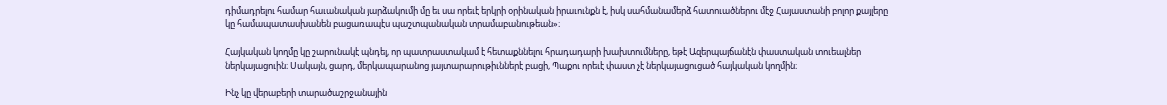դիմադրելու համար հաւանական յարձակումի մը եւ սա որեւէ երկրի օրինական իրաւունքն է, իսկ սահմանամերձ հատուածներու մէջ Հայաստանի բոլոր քայլերը կը համապատասխանեն բացառապէս պաշտպանական տրամաբանութեան»։

Հայկական կողմը կը շարունակէ պնդել, որ պատրաստակամ է հետաքննելու հրադադարի խախտումները, եթէ Ազերպայճանէն փաստական տուեալներ ներկայացուին։ Սակայն, ցարդ, մերկապարանոց յայտարարութիւններէ բացի, Պաքու որեւէ փաստ չէ ներկայացուցած հայկական կողմին։

Ինչ կը վերաբերի տարածաշրջանային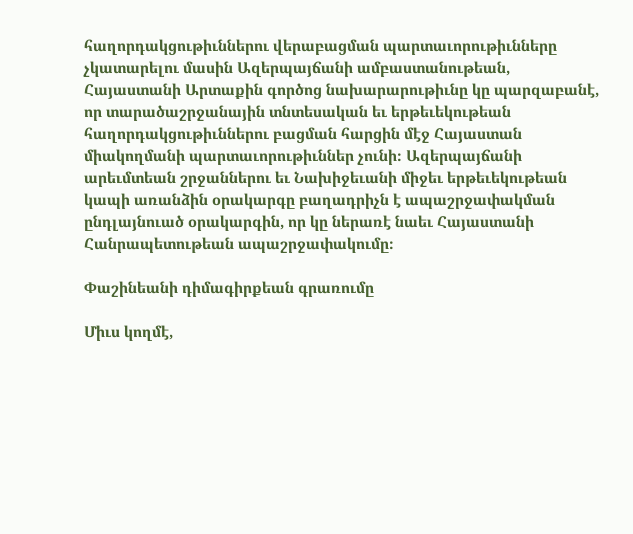հաղորդակցութիւններու վերաբացման պարտաւորութիւնները չկատարելու մասին Ազերպայճանի ամբաստանութեան, Հայաստանի Արտաքին գործոց նախարարութիւնը կը պարզաբանէ, որ տարածաշրջանային տնտեսական եւ երթեւեկութեան հաղորդակցութիւններու բացման հարցին մէջ Հայաստան միակողմանի պարտաւորութիւններ չունի։ Ազերպայճանի արեւմտեան շրջաններու եւ Նախիջեւանի միջեւ երթեւեկութեան կապի առանձին օրակարգը բաղադրիչն է ապաշրջափակման ընդլայնուած օրակարգին, որ կը ներառէ նաեւ Հայաստանի Հանրապետութեան ապաշրջափակումը։

Փաշինեանի դիմագիրքեան գրառումը

Միւս կողմէ,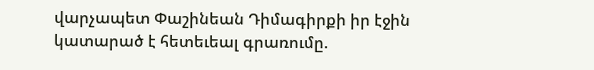վարչապետ Փաշինեան Դիմագիրքի իր էջին կատարած է հետեւեալ գրառումը.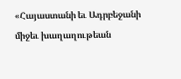«Հայաստանի եւ Ադրբեջանի միջեւ խաղաղութեան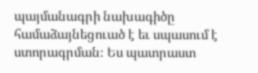պայմանագրի նախագիծը համաձայնեցուած է եւ սպասում է ստորագրման։ Ես պատրաստ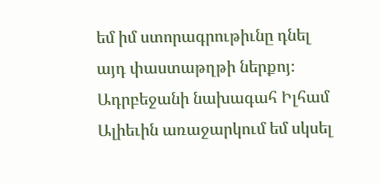եմ իմ ստորագրութիւնը դնել այդ փաստաթղթի ներքոյ։ Ադրբեջանի նախագահ Իլհամ Ալիեւին առաջարկում եմ սկսել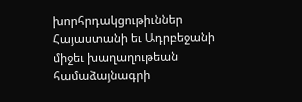խորհրդակցութիւններ Հայաստանի եւ Ադրբեջանի միջեւ խաղաղութեան համաձայնագրի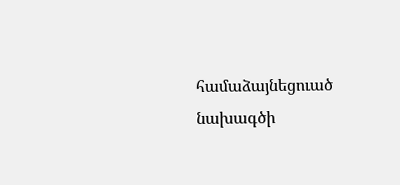համաձայնեցուած նախագծի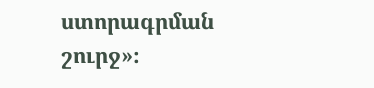ստորագրման շուրջ»։